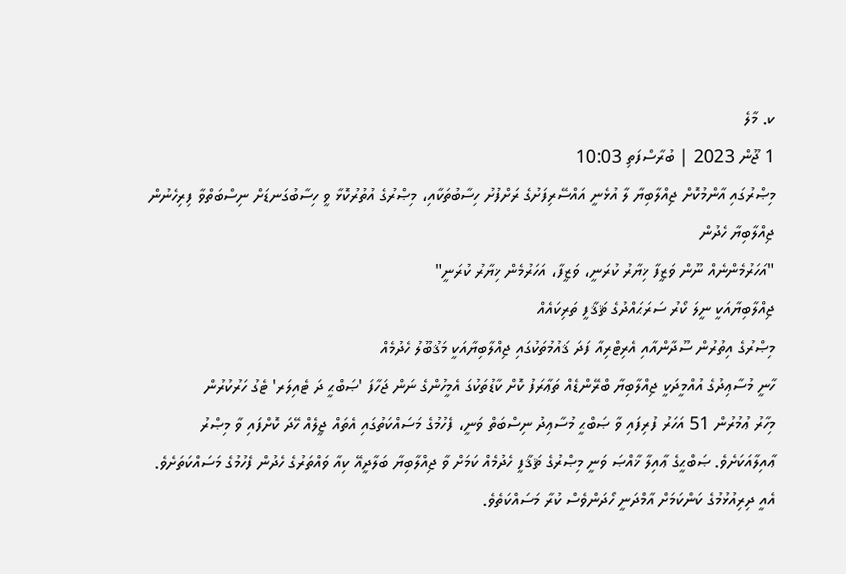ކ. މާލެ
1 ޖޫން 2023 | ބުރާސްފަތި 10:03
މިޞްރުގައި އާންމުކޮށް ޖިއްލާބިޔާ ލާ އުޅެނީ އައްސޭރިފަށުގެ ރަށްފުށު ހިސާބުތަކާއި، މިޞްރުގެ އުތުރުކޮޅާ ވީ ހިސާބުގަނޑަށް ނިސްބަތްވާ ފިރިހެނުން
ޖިއްލާބިޔާ ހެދުން
"އަހަރުމެންނެއް ނޫން ވަޒީފާ ޚިޔާރު ކުރަނީ، ވަޒީފާ، އަހަރުމެން ޚިޔާރު ކުރަނީ"
ޖިއްލާބިޔާއަކީ ނީލަ ކޯރު ސަރަޙައްދުގެ ޘަޤާފީ ތަރިކައެއް
މިޞްރުގެ އިތުރުން ސޫދާންއާއި އެރިޓްރިއާ ފަދަ ޤައުމުތަކުގައި ޖިއްލާބިޔާއަކީ މަޤުބޫލު ހެދުމެއް
ހާނީ މުސާޢިދުގެ އުއްމީދަކީ ޖިއްލާބިޔާ ބްރޭންޑެއް ތަޢާރަފު ކޮށް ކާޑުތަކުގަ އެމީހުންގެ ނަން ޖަހާފަ 'ޞަބްޙީ ދަ ޓެއިލަރ' ޓެގު ހަރުކުރުން
މިހާރު ޢުމުރުން 51 އަހަރު ފުރިފައި ވާ ޞަބްޙީ މުސާޢިދު ނިސްބަތް ވަނީ، ފެހުމުގެ މަސައްކަތުގައި އެތައް ޖީލެއް ހޭދަ ކޮށްފައި ވާ މިޞްރު ޢާއިލާއަކަށެވެ. ޞަބްޙީގެ ޢާއިލާ ޚާއްޞަ ވަނީ މިޞްރުގެ ޘަޤާފީ ހެދުމެއް ކަމަށް ވާ ޖިއްލާބިޔާ ބަލާދީއޭ ކިއާ ވައްތަރުގެ ހެދުން ފެހުމުގެ މަސައްކަތަށެވެ. އެއީ ދިރިއުޅުމުގެ ކަންކަމަށް އާމްދަނީ ހޯދަންވެސް ކުރާ މަސައްކަތެވެ.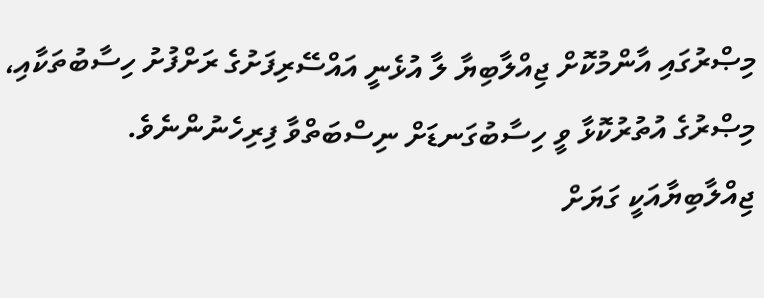މިޞްރުގައި އާންމުކޮށް ޖިއްލާބިޔާ ލާ އުޅެނީ އައްސޭރިފަށުގެ ރަށްފުށު ހިސާބުތަކާއި، މިޞްރުގެ އުތުރުކޮޅާ ވީ ހިސާބުގަނޑަށް ނިސްބަތްވާ ފިރިހެނުންނެވެ. ޖިއްލާބިޔާއަކީ ގަޔަށް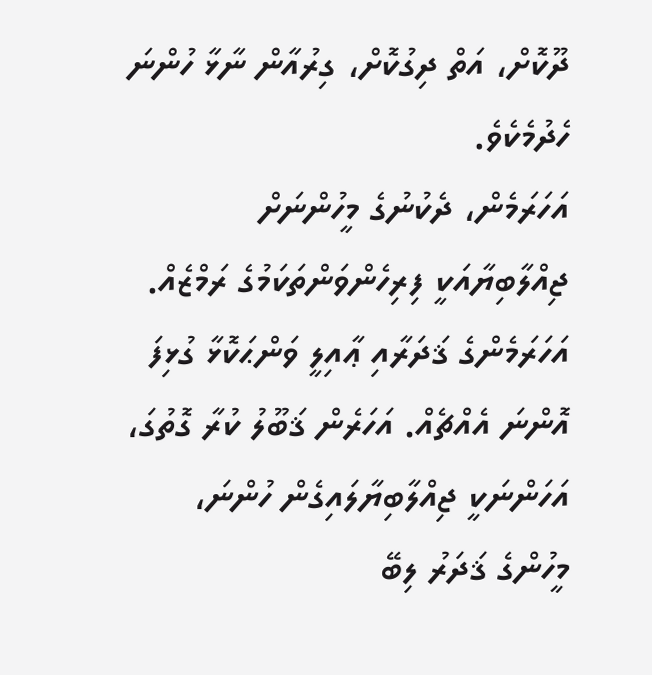ދޫކޮށް، އަތް ދިގުކޮށް، ގިރުއާން ނާޅާ ހުންނަ ހެދުމެކެވެ.
އަހަރަމެން، ދެކުނުގެ މީހުންނަށް ޖިއްލާބިޔާއަކީ ފިރިހެންވަންތަކަމުގެ ރަމްޒެއް. އަހަރަމެންގެ ޤަދަރާއި ޢާއިލީ ވަންޙަކޮޅާ ގުޅިފަ އޮންނަ އެއްޗެއް. އަހަރެން ޤަބޫލު ކުރާ ގޮތުގަ، އަހަންނަކީ ޖިއްލާބިޔާލައިގެން ހުންނަ، މީހުންގެ ޤަދަރު ލިބޭ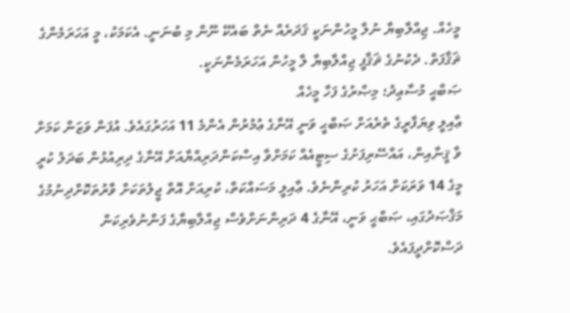މީހެއް. ޖިއްލާބިޔާ ނުލާ މީހުންނަކީ ޤަދަރެއް ނެތް ބައެކޭ ނޫން މި ބުނަނީ. އެކަމަކު، މީ އަހަރަމެންގެ ޘަޤާފަތް. ދެކުނުގެ ޘަޤާފީ ޖިއްލާބިޔާ ލާ މީހުން އަހަރަމެންނަކީ.
ޞަބްޙީ މުސާޢިދު؛ މިޞްރުގެ ފަހާ މީހެއް
ޢާއިލީ ވިޔަފާރީގެ ތެރެއަށް ޞަބްޙީ ވަނީ އޭނާގެ ޢުމުރުން އެންމެ 11 އަހަރުގައެވެ. އުފަން ވަޒަން ކަމަށް ވާ ޤީނާއިން، އައްސޭރިފަށުގެ ސިޓީއެއް ކަމަށްވާ އިސްކަންދަރިއްޔާއަށް އޭނާގެ ދިރިއުޅުން ބަދަލު ކުރީ މީގެ 14 ވަރަކަށް އަހަރު ކުރިންނެވެ. ޢާއިލީ މަސައްކަތް، ކުރިއަށް އޮތް ޖީލުތަކަށް ވާރުތަކޮށްދިނުމުގެ މަޤްޞަދުގައި، ޞަބްޙީ ވަނީ، އޭނާގެ 4 ދަރިންނަށްވެސް ޖިއްލާބިޔާގެ ފަންނުވެރިކަން ދަސްކޮށްދީފައެވެ.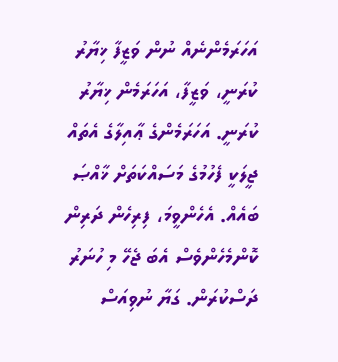އަހަރަމެންނެއް ނުން ވަޒީފާ ޚިޔާރު ކުރަނީ، ވަޒީފާ، އަހަރަމެން ޚިޔާރު ކުރަނީ. އަހަރަމެންގެ ޢާއިލާގެ އެތައް ޖީލަކީ ފެހުމުގެ މަސައްކަތަށް ޚާއްޞަ ބައެއް. އެހެންވީމަ، ފިރިހެން ދަރިން ކޮންމެހެންވެސް އެބަ ޖެހޭ މި ހުނަރު ދަސްކުރަން. ގަޔާ ނުވިއަސް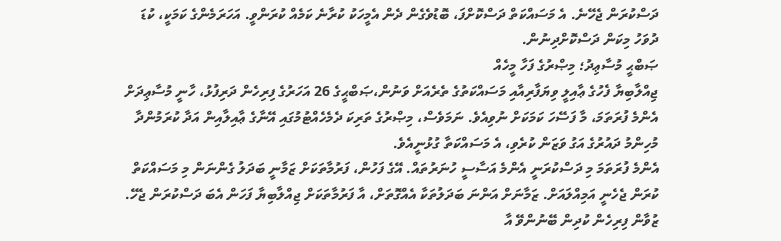ދަސްކުރަން ޖެހޭނެ. އެ މަސައްކަތް ދަސްކޮށްފަ، ބޮޑުވެގެން ދެން އެމީހަކު ކުރާނެ ކަމެއް ކުރަންވީ. އަހަރަމެންގެ ކަމަކީ، ކުޑަ ދުވަހު މިކަން ދަސްކޮށްދިނުން.
ޞަބްޙީ މުސާޢިދު؛ މިޞްރުގެ ފަހާ މީހެއް
ޖިއްލާބިޔާ ފެހުގެ ޢާއިލީ ވިޔަފާރިއާއި މަސައްކަތުގެ ތެރެއަށް ވަނުން،ޞަބްޙީގެ 26 އަހަރުގެ ފިރިހެން ދަރިފުޅު، ހާނީ މުސާޢިދަށް އެންމެ ފުރަތަމަ، މާ ފަސޭހަ ކަމަކަށް ނުވިއެވެ. ނަމަވެސް، މިޞްރުގެ ތަރިކަ ދެމެހެއްޓުމުގައި އޭނާގެ ޢާއިލާއިން އަދާ ކުރަމުންދާ މުހިންމު ދައުރުގެ އަގު ވަޒަން ކުރެވި، އެ މަސައްކަތާ ގުޅުނީއެވެ.
އެންމެ ފުރަތަމަ މި ދަސްކުރަނީ އެންމެ އަސާސީ ހުނަރުތައް. އޭގެ ފަހުން، ފަރުމާތަކަށް ޒަމާނީ ބަދަލު ގެންނަން މި މަސައްކަތް ކުރަން ޖެހެނީ އަމިއްލައަށް. ޒަމާނަށް އަންނަ ބަދަލުތަކާ އެއްގޮތަށް، އާ ފަރުމާތަކަށް ޖިއްލާބިޔާ ފަހަން އެބަ ދަސްކުރަން ޖެހޭ. ޒުވާން ފިރިހެން ކުދިން ބޭނުންވޭ އާ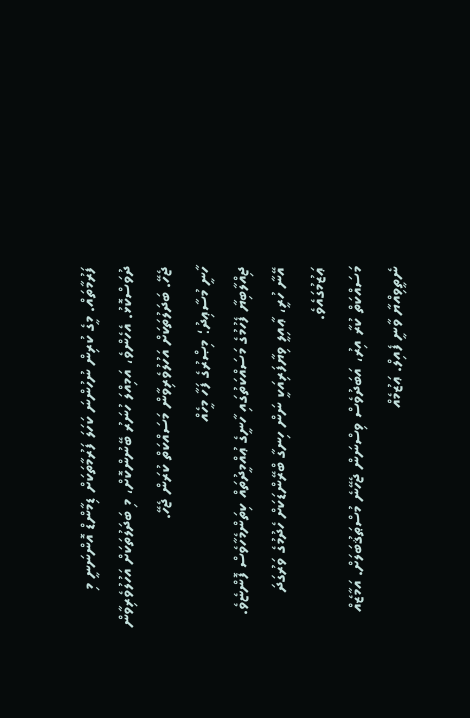ފަރުމާތައް. މީގެ ކުރިން ނުހުންނަ ކަހަލަ ފަރުމާތަކަށް ޑިމާންޑް އޮންނަނީ މި ދުވަސްކޮޅު. އެހެންވެ، އަމިއްލަ ހުނަރު ބޭނުންކޮށް، މި ބަދަލުތަކަށް އަހުލުވެރިވާން ޖެހޭ. ބަދަލުތަކަށް އަހުލުވެރިވާން މަސައްކަތް ކުރަން ޖެހޭ.
ހާނީ މުސާޢިދު؛ މިޞްރުގެ ފަހާ މީހެއް
ޖިއްލާބިޔާ ފެހުމުގެ މަސައްކަތުގައި ހާނީގެ ޢުއްމީދުތައް ކިތަންމެހާވެސް ފޮންޏެވެ. އޭނާ ހުރީ، ޢާއިލީ ވިޔާފަރިއަކީ ނަން ހިނގާ ބްރޭންޑަކަށް ހެދުމުގެ ވަރުގަދަ ޢަޒުމުގައެވެ.
މަސައްކަތް ކުރާ އިރު، އަބަދުވެސް ވިސްނަން ޖެހޭނެ މުސްޠަޤުބަލަށް. އަމާޒެއް ނެތީވިއްޔާ ވާނީ ފެއިލް. ޢަޒުމެއް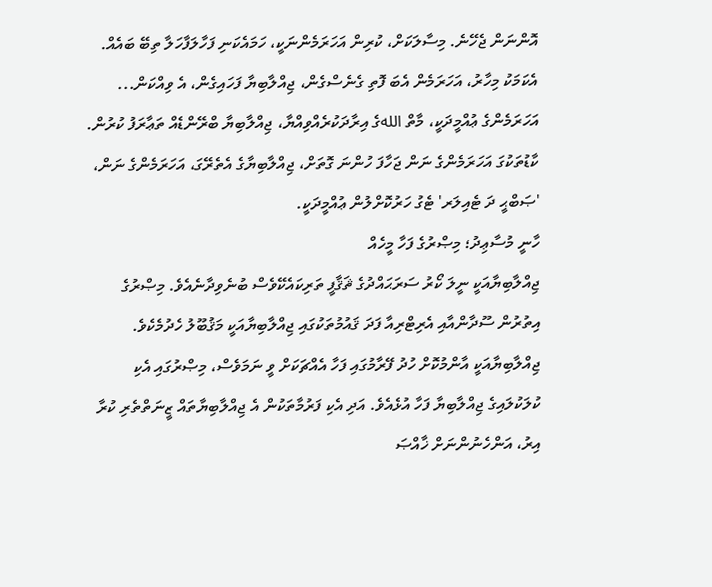އޮންނަން ޖެހޭނެ. މިސާލަކަށް، ކުރިން އަހަރަމެންނަކީ، ހަމައެކަނި ފަހާލަފާހަލާ ތިބޭ ބައެއް. އެކަމަކު މިހާރު، އަހަރަމެން އެބަ ފޮތި ގެނެސްގެން، ޖިއްލާބިޔާ ފަހައިގެން، އެ ވިއްކަން... އަހަރަމެންގެ ޢުއްމީދަކީ، މާތް اللهގެ އިރާދަކުރެއްވިއްޔާ، ޖިއްލާބިޔާ ބްރޭންޑެއް ތަޢާރަފު ކުރުން. ކާޑުތަކުގަ އަހަރަމެންގެ ނަން ޖަހާފަ ހުންނަ ގޮތަށް، ޖިއްލާބިޔާގެ އެތެރޭގަ، އަހަރަމެންގެ ނަން، 'ޞަބްޙީ ދަ ޓެއިލަރ' ޓެގު ހަރުކޮށްލުން ޢުއްމީދަކީ.
ހާނީ މުސާޢިދު؛ މިޞްރުގެ ފަހާ މީހެއް
ޖިއްލާބިޔާއަކީ ނީލަ ކޯރު ސަރަޙައްދުގެ ޘަޤާފީ ތަރިކައެކޭވެސް ބުނެވިދާނެއެވެ. މިޞްރުގެ އިތުރުން ސޫދާންއާއި އެރިޓްރިއާ ފަދަ ޤައުމުތަކުގައި ޖިއްލާބިޔާއަކީ މަޤުބޫލު ހެދުމެކެވެ. ޖިއްލާބިޔާއަކީ އާންމުކޮށް ހުދު ފޭރާމުގައި ފަހާ އެއްޗަކަށް ވީ ނަމަވެސް، މިޞްރުގައި އެކި ކުލަކުލައިގެ ޖިއްލާބިޔާ ފަހާ އުޅެއެވެ. އަދި އެކި ފަރުމާތަކުން އެ ޖިއްލާބިޔާތައް ޒީނަތްތެރި ކުރާ އިރު، އަންހެނުންނަށް ޚާއްޞަ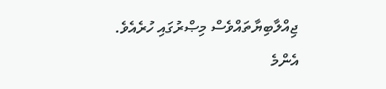ޖިއްލާބިޔާތައްވެސް މިޞްރުގައި ހުރެއެވެ.
އެންމެ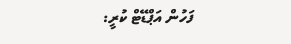ފަހުން އަޕްޑޭޓް ކުރީ: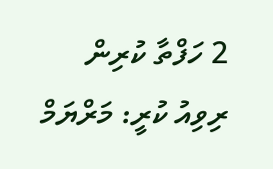2 ހަފްތާ ކުރިން
ރިވިއު ކުރީ: މަރްޔަމް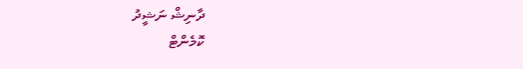ދާނިޝް ނަޝީދު
ކޮމެންޓް